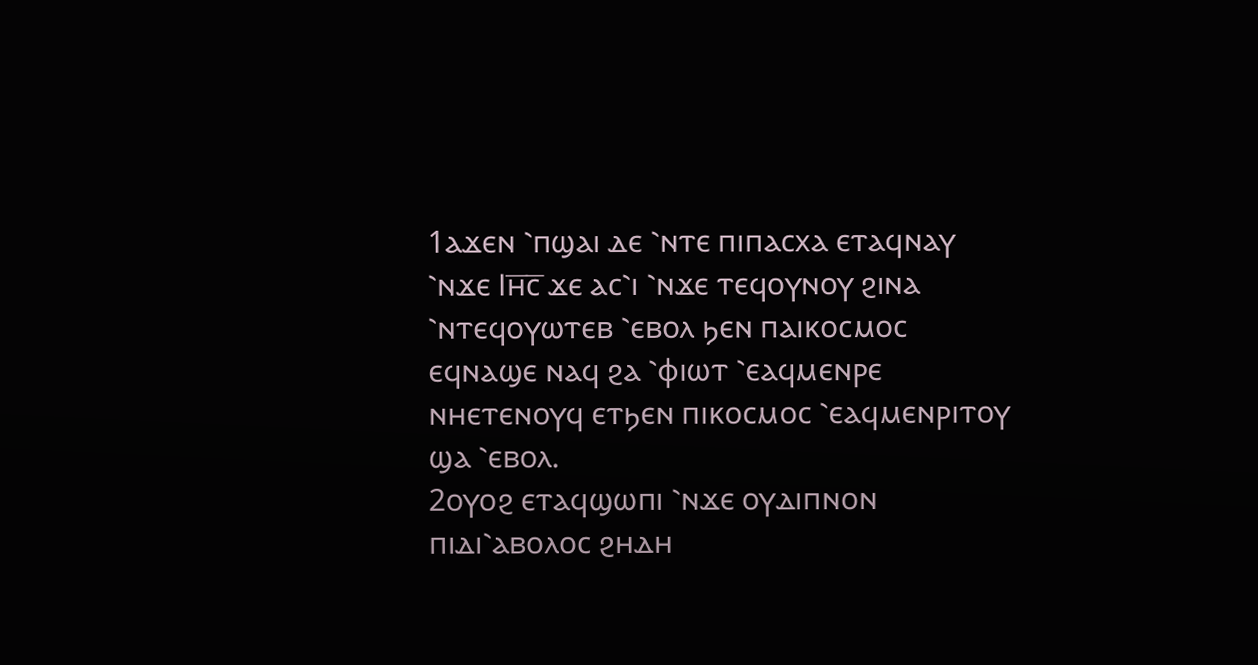1ⲁϫⲉⲛ ⳿ⲡϣⲁⲓ ⲇⲉ ⳿ⲛⲧⲉ ⲡⲓⲡⲁⲥⲭⲁ ⲉⲧⲁϥⲛⲁⲩ ⳿ⲛϫⲉ Ⲓⲏ̅ⲥ̅ ϫⲉ ⲁⲥ⳿ⲓ ⳿ⲛϫⲉ ⲧⲉϥⲟⲩⲛⲟⲩ ϩⲓⲛⲁ ⳿ⲛⲧⲉϥⲟⲩⲱⲧⲉⲃ ⳿ⲉⲃⲟⲗ ϧⲉⲛ ⲡⲁⲓⲕⲟⲥⲙⲟⲥ ⲉϥⲛⲁϣⲉ ⲛⲁϥ ϩⲁ ⳿ⲫⲓⲱⲧ ⳿ⲉⲁϥⲙⲉⲛⲣⲉ ⲛⲏⲉⲧⲉⲛⲟⲩϥ ⲉⲧϧⲉⲛ ⲡⲓⲕⲟⲥⲙⲟⲥ ⳿ⲉⲁϥⲙⲉⲛⲣⲓⲧⲟⲩ ϣⲁ ⳿ⲉⲃⲟⲗ.
2ⲟⲩⲟϩ ⲉⲧⲁϥϣⲱⲡⲓ ⳿ⲛϫⲉ ⲟⲩⲇⲓⲡⲛⲟⲛ ⲡⲓⲇⲓ⳿ⲁⲃⲟⲗⲟⲥ ϩⲏⲇⲏ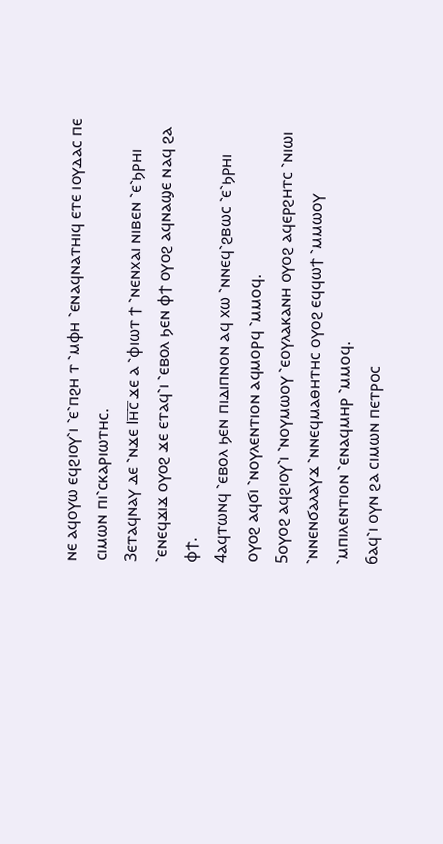ⲛⲉ ⲁϥⲟⲩⲱ ⲉϥϩⲓⲟⲩ⳿ⲓ ⳿ⲉ⳿ⲡϩⲏ ⲧ ⳿ⲙⲫⲏ ⳿ⲉⲛⲁϥⲛⲁⲧⲏⲓϥ ⲉⲧⲉ ⲓⲟⲩⲇⲁⲥ ⲡⲉ ⲥⲓⲙⲱⲛ ⲡⲓ⳿ⲥⲕⲁⲣⲓⲱⲧⲏⲥ.
3ⲉⲧⲁϥⲛⲁⲩ ⲇⲉ ⳿ⲛϫⲉ Ⲓⲏ̅ⲥ̅ ϫⲉ ⲁ ⳿ⲫⲓⲱⲧ ϯ ⳿ⲛⲉⲛⲭⲁⲓ ⲛⲓⲃⲉⲛ ⳿ⲉ⳿ϧⲣⲏⲓ ⳿ⲉⲛⲉϥϫⲓϫ ⲟⲩⲟϩ ϫⲉ ⲉⲧⲁϥ⳿ⲓ ⳿ⲉⲃⲟⲗ ϧⲉⲛ ⲫϯ ⲟⲩⲟϩ ⲁϥⲛⲁϣⲉ ⲛⲁϥ ϩⲁ ⲫϯ.
4ⲁϥⲧⲱⲛϥ ⳿ⲉⲃⲟⲗ ϧⲉⲛ ⲡⲓⲇⲓⲡⲛⲟⲛ ⲁϥ ⲭⲱ ⳿ⲛⲛⲉϥ⳿ϩⲃⲱⲥ ⳿ⲉ⳿ϧⲣⲏⲓ ⲟⲩⲟϩ ⲁϥϭⲓ ⳿ⲛⲟⲩⲗⲉⲛⲧⲓⲟⲛ ⲁϥⲙⲟⲣϥ ⳿ⲙⲙⲟϥ.
5ⲟⲩⲟϩ ⲁϥϩⲓⲟⲩ⳿ⲓ ⳿ⲛⲟⲩⲙⲱⲟⲩ ⳿ⲉⲟⲩⲗⲁⲕⲁⲛⲏ ⲟⲩⲟϩ ⲁϥⲉⲣϩⲏⲧⲥ ⳿ⲛⲓⲱⲓ ⳿ⲛⲛⲉⲛϭⲁⲗⲁⲩϫ ⳿ⲛⲛⲉϥⲙⲁⲑⲏⲧⲏⲥ ⲟⲩⲟϩ ⲉϥϥⲱϯ ⳿ⲙⲙⲱⲟⲩ ⳿ⲙⲡⲓⲗⲉⲛⲧⲓⲟⲛ ⳿ⲉⲛⲁϥⲙⲏⲣ ⳿ⲙⲙⲟϥ.
6ⲁϥ⳿ⲓ ⲟⲩⲛ ϩⲁ ⲥⲓⲙⲱⲛ ⲡⲉⲧⲣⲟⲥ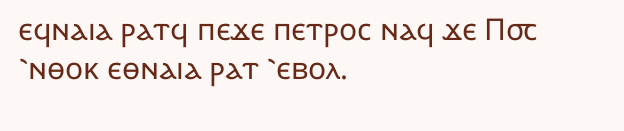ⲉϥⲛⲁⲓⲁ ⲣⲁⲧϥ ⲡⲉϫⲉ ⲡⲉⲧⲣⲟⲥ ⲛⲁϥ ϫⲉ Ⲡ⳪ ⳿ⲛⲑⲟⲕ ⲉⲑⲛⲁⲓⲁ ⲣⲁⲧ ⳿ⲉⲃⲟⲗ.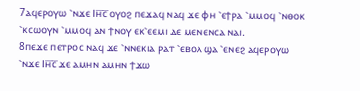7ⲁϥⲉⲣⲟⲩⲱ ⳿ⲛϫⲉ Ⲓⲏ̅ⲥ̅ ⲟⲩⲟϩ ⲡⲉϫⲁϥ ⲛⲁϥ ϫⲉ ⲫⲏ ⳿ⲉϯⲣⲁ ⳿ⲙⲙⲟϥ ⳿ⲛⲑⲟⲕ ⳿ⲕⲥⲱⲟⲩⲛ ⳿ⲙⲙⲟϥ ⲁⲛ ϯⲛⲟⲩ ⲉⲕ⳿ⲉⲉⲙⲓ ⲇⲉ ⲙⲉⲛⲉⲛⲥⲁ ⲛⲁⲓ.
8ⲡⲉϫⲉ ⲡⲉⲧⲣⲟⲥ ⲛⲁϥ ϫⲉ ⳿ⲛⲛⲉⲕⲓⲁ ⲣⲁⲧ ⳿ⲉⲃⲟⲗ ϣⲁ ⳿ⲉⲛⲉϩ ⲁϥⲉⲣⲟⲩⲱ ⳿ⲛϫⲉ Ⲓⲏ̅ⲥ̅ ϫⲉ ⲁⲙⲏⲛ ⲁⲙⲏⲛ ϯϫⲱ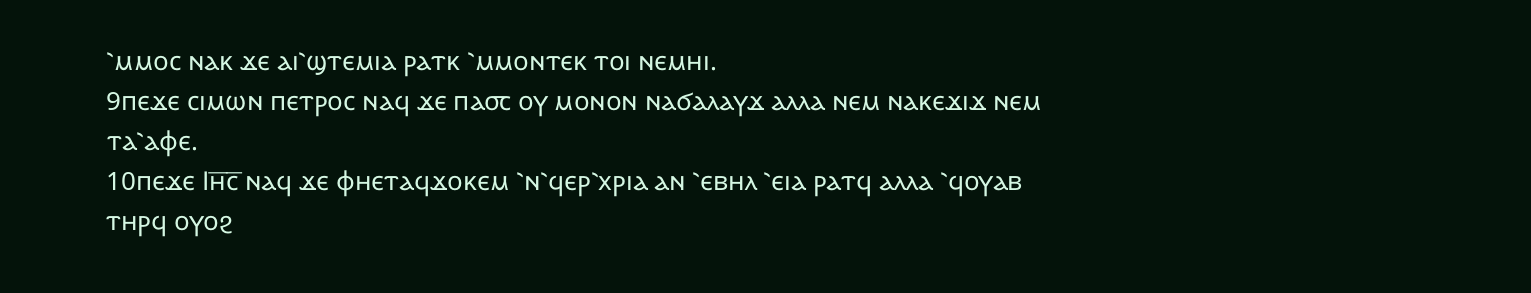⳿ⲙⲙⲟⲥ ⲛⲁⲕ ϫⲉ ⲁⲓ⳿ϣⲧⲉⲙⲓⲁ ⲣⲁⲧⲕ ⳿ⲙⲙⲟⲛⲧⲉⲕ ⲧⲟⲓ ⲛⲉⲙⲏⲓ.
9ⲡⲉϫⲉ ⲥⲓⲙⲱⲛ ⲡⲉⲧⲣⲟⲥ ⲛⲁϥ ϫⲉ ⲡⲁ⳪ ⲟⲩ ⲙⲟⲛⲟⲛ ⲛⲁϭⲁⲗⲁⲩϫ ⲁⲗⲗⲁ ⲛⲉⲙ ⲛⲁⲕⲉϫⲓϫ ⲛⲉⲙ ⲧⲁ⳿ⲁⲫⲉ.
10ⲡⲉϫⲉ Ⲓⲏ̅ⲥ̅ ⲛⲁϥ ϫⲉ ⲫⲏⲉⲧⲁϥϫⲟⲕⲉⲙ ⳿ⲛ⳿ϥⲉⲣ⳿ⲭⲣⲓⲁ ⲁⲛ ⳿ⲉⲃⲏⲗ ⳿ⲉⲓⲁ ⲣⲁⲧϥ ⲁⲗⲗⲁ ⳿ϥⲟⲩⲁⲃ ⲧⲏⲣϥ ⲟⲩⲟϩ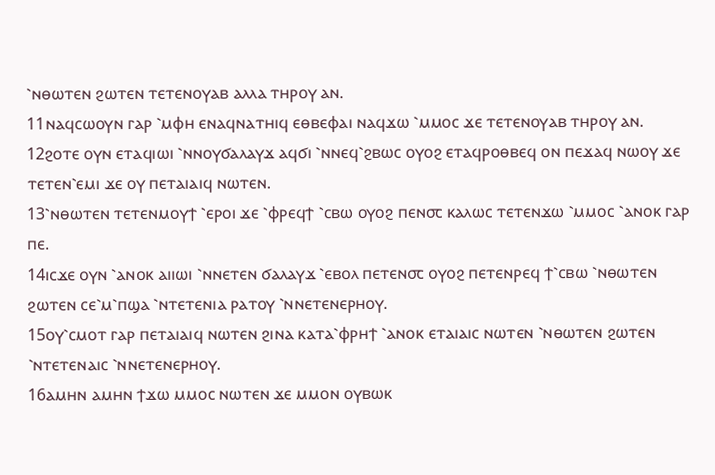⳿ⲛⲑⲱⲧⲉⲛ ϩⲱⲧⲉⲛ ⲧⲉⲧⲉⲛⲟⲩⲁⲃ ⲁⲗⲗⲁ ⲧⲏⲣⲟⲩ ⲁⲛ.
11ⲛⲁϥⲥⲱⲟⲩⲛ ⲅⲁⲣ ⳿ⲙⲫⲏ ⲉⲛⲁϥⲛⲁⲧⲏⲓϥ ⲉⲑⲃⲉⲫⲁⲓ ⲛⲁϥϫⲱ ⳿ⲙⲙⲟⲥ ϫⲉ ⲧⲉⲧⲉⲛⲟⲩⲁⲃ ⲧⲏⲣⲟⲩ ⲁⲛ.
12ϩⲟⲧⲉ ⲟⲩⲛ ⲉⲧⲁϥⲓⲱⲓ ⳿ⲛⲛⲟⲩϭⲁⲗⲁⲩϫ ⲁϥϭⲓ ⳿ⲛⲛⲉϥ⳿ϩⲃⲱⲥ ⲟⲩⲟϩ ⲉⲧⲁϥⲣⲟⲑⲃⲉϥ ⲟⲛ ⲡⲉϫⲁϥ ⲛⲱⲟⲩ ϫⲉ ⲧⲉⲧⲉⲛ⳿ⲉⲙⲓ ϫⲉ ⲟⲩ ⲡⲉⲧⲁⲓⲁⲓϥ ⲛⲱⲧⲉⲛ.
13⳿ⲛⲑⲱⲧⲉⲛ ⲧⲉⲧⲉⲛⲙⲟⲩϯ ⳿ⲉⲣⲟⲓ ϫⲉ ⳿ⲫⲣⲉϥϯ ⳿ⲥⲃⲱ ⲟⲩⲟϩ ⲡⲉⲛ⳪ ⲕⲁⲗⲱⲥ ⲧⲉⲧⲉⲛϫⲱ ⳿ⲙⲙⲟⲥ ⳿ⲁⲛⲟⲕ ⲅⲁⲣ ⲡⲉ.
14ⲓⲥϫⲉ ⲟⲩⲛ ⳿ⲁⲛⲟⲕ ⲁⲓⲓⲱⲓ ⳿ⲛⲛⲉⲧⲉⲛ ϭⲁⲗⲁⲩϫ ⳿ⲉⲃⲟⲗ ⲡⲉⲧⲉⲛ⳪ ⲟⲩⲟϩ ⲡⲉⲧⲉⲛⲣⲉϥ ϯ⳿ⲥⲃⲱ ⳿ⲛⲑⲱⲧⲉⲛ ϩⲱⲧⲉⲛ ⲥⲉ⳿ⲙ⳿ⲡϣⲁ ⳿ⲛⲧⲉⲧⲉⲛⲓⲁ ⲣⲁⲧⲟⲩ ⳿ⲛⲛⲉⲧⲉⲛⲉⲣⲏⲟⲩ.
15ⲟⲩ⳿ⲥⲙⲟⲧ ⲅⲁⲣ ⲡⲉⲧⲁⲓⲁⲓϥ ⲛⲱⲧⲉⲛ ϩⲓⲛⲁ ⲕⲁⲧⲁ⳿ⲫⲣⲏϯ ⳿ⲁⲛⲟⲕ ⲉⲧⲁⲓⲁⲓⲥ ⲛⲱⲧⲉⲛ ⳿ⲛⲑⲱⲧⲉⲛ ϩⲱⲧⲉⲛ ⳿ⲛⲧⲉⲧⲉⲛⲁⲓⲥ ⳿ⲛⲛⲉⲧⲉⲛⲉⲣⲏⲟⲩ.
16ⲁⲙⲏⲛ ⲁⲙⲏⲛ ϯϫⲱ ⲙⲙⲟⲥ ⲛⲱⲧⲉⲛ ϫⲉ ⲙⲙⲟⲛ ⲟⲩⲃⲱⲕ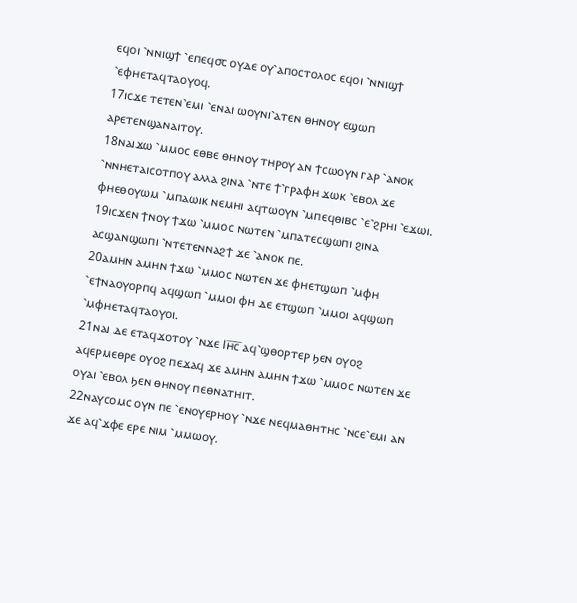ⲉϥⲟⲓ ⳿ⲛⲛⲓϣϯ ⳿ⲉⲡⲉϥ⳪ ⲟⲩⲇⲉ ⲟⲩ⳿ⲁⲡⲟⲥⲧⲟⲗⲟⲥ ⲉϥⲟⲓ ⳿ⲛⲛⲓϣϯ ⳿ⲉⲫⲏⲉⲧⲁϥⲧⲁⲟⲩⲟϥ.
17ⲓⲥϫⲉ ⲧⲉⲧⲉⲛ⳿ⲉⲙⲓ ⳿ⲉⲛⲁⲓ ⲱⲟⲩⲛⲓ⳿ⲁⲧⲉⲛ ⲑⲏⲛⲟⲩ ⲉϣⲱⲡ ⲁⲣⲉⲧⲉⲛϣⲁⲛⲁⲓⲧⲟⲩ.
18ⲛⲁⲓϫⲱ ⳿ⲙⲙⲟⲥ ⲉⲑⲃⲉ ⲑⲏⲛⲟⲩ ⲧⲏⲣⲟⲩ ⲁⲛ ϯⲥⲱⲟⲩⲛ ⲅⲁⲣ ⳿ⲁⲛⲟⲕ ⳿ⲛⲛⲏⲉⲧⲁⲓⲥⲟⲧⲡⲟⲩ ⲁⲗⲗⲁ ϩⲓⲛⲁ ⳿ⲛⲧⲉ ϯ⳿ⲅⲣⲁⲫⲏ ϫⲱⲕ ⳿ⲉⲃⲟⲗ ϫⲉ ⲫⲏⲉⲑⲟⲩⲱⲙ ⳿ⲙⲡⲁⲱⲓⲕ ⲛⲉⲙⲏⲓ ⲁϥⲧⲱⲟⲩⲛ ⳿ⲙⲡⲉϥⲑⲓⲃⲥ ⳿ⲉ⳿ϩⲣⲏⲓ ⳿ⲉϫⲱⲓ.
19ⲓⲥϫⲉⲛ ϯⲛⲟⲩ ϯϫⲱ ⳿ⲙⲙⲟⲥ ⲛⲱⲧⲉⲛ ⳿ⲙⲡⲁⲧⲉⲥϣⲱⲡⲓ ϩⲓⲛⲁ ⲁⲥϣⲁⲛϣⲱⲡⲓ ⳿ⲛⲧⲉⲧⲉⲛⲛⲁϩϯ ϫⲉ ⳿ⲁⲛⲟⲕ ⲡⲉ.
20ⲁⲙⲏⲛ ⲁⲙⲏⲛ ϯϫⲱ ⳿ⲙⲙⲟⲥ ⲛⲱⲧⲉⲛ ϫⲉ ⲫⲏⲉⲧϣⲱⲡ ⳿ⲙⲫⲏ ⳿ⲉϯⲛⲁⲟⲩⲟⲣⲡϥ ⲁϥϣⲱⲡ ⳿ⲙⲙⲟⲓ ⲫⲏ ⲇⲉ ⲉⲧϣⲱⲡ ⳿ⲙⲙⲟⲓ ⲁϥϣⲱⲡ ⳿ⲙⲫⲏⲉⲧⲁϥⲧⲁⲟⲩⲟⲓ.
21ⲛⲁⲓ ⲇⲉ ⲉⲧⲁϥϫⲟⲧⲟⲩ ⳿ⲛϫⲉ Ⲓⲏ̅ⲥ̅ ⲁϥ⳿ϣⲑⲟⲣⲧⲉⲣ ϧⲉⲛ ⲟⲩⲟϩ ⲁϥⲉⲣⲙⲉⲑⲣⲉ ⲟⲩⲟϩ ⲡⲉϫⲁϥ ϫⲉ ⲁⲙⲏⲛ ⲁⲙⲏⲛ ϯϫⲱ ⳿ⲙⲙⲟⲥ ⲛⲱⲧⲉⲛ ϫⲉ ⲟⲩⲁⲓ ⳿ⲉⲃⲟⲗ ϧⲉⲛ ⲑⲏⲛⲟⲩ ⲡⲉⲑⲛⲁⲧⲏⲓⲧ.
22ⲛⲁⲩⲥⲟⲙⲥ ⲟⲩⲛ ⲡⲉ ⳿ⲉⲛⲟⲩⲉⲣⲏⲟⲩ ⳿ⲛϫⲉ ⲛⲉϥⲙⲁⲑⲏⲧⲏⲥ ⳿ⲛⲥⲉ⳿ⲉⲙⲓ ⲁⲛ ϫⲉ ⲁϥ⳿ϫⲫⲉ ⲉⲣⲉ ⲛⲓⲙ ⳿ⲙⲙⲱⲟⲩ.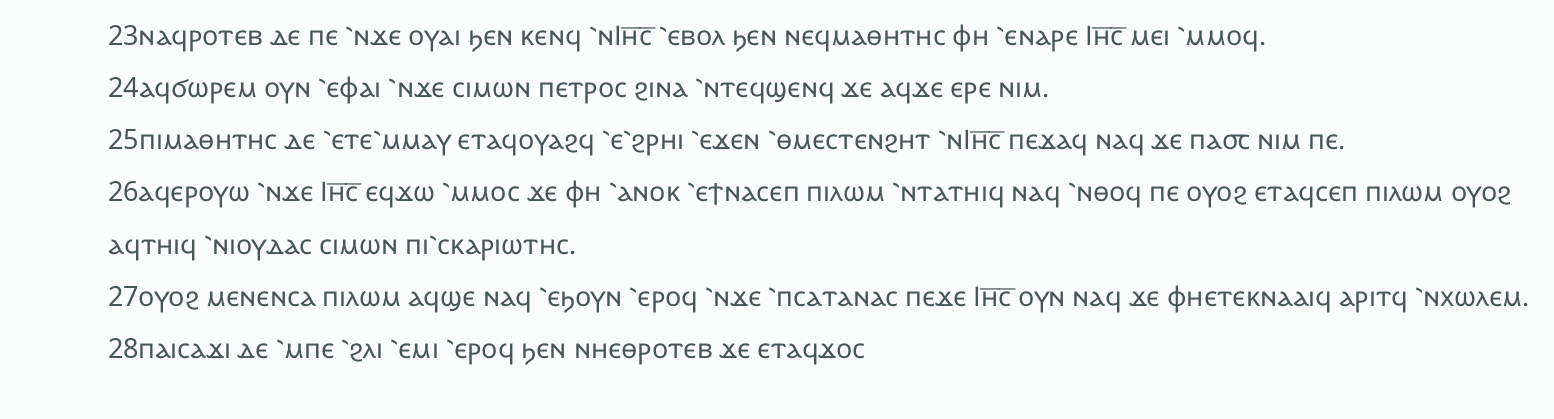23ⲛⲁϥⲣⲟⲧⲉⲃ ⲇⲉ ⲡⲉ ⳿ⲛϫⲉ ⲟⲩⲁⲓ ϧⲉⲛ ⲕⲉⲛϥ ⳿ⲛⲒⲏ̅ⲥ̅ ⳿ⲉⲃⲟⲗ ϧⲉⲛ ⲛⲉϥⲙⲁⲑⲏⲧⲏⲥ ⲫⲏ ⳿ⲉⲛⲁⲣⲉ Ⲓⲏ̅ⲥ̅ ⲙⲉⲓ ⳿ⲙⲙⲟϥ.
24ⲁϥϭⲱⲣⲉⲙ ⲟⲩⲛ ⳿ⲉⲫⲁⲓ ⳿ⲛϫⲉ ⲥⲓⲙⲱⲛ ⲡⲉⲧⲣⲟⲥ ϩⲓⲛⲁ ⳿ⲛⲧⲉϥϣⲉⲛϥ ϫⲉ ⲁϥϫⲉ ⲉⲣⲉ ⲛⲓⲙ.
25ⲡⲓⲙⲁⲑⲏⲧⲏⲥ ⲇⲉ ⳿ⲉⲧⲉ⳿ⲙⲙⲁⲩ ⲉⲧⲁϥⲟⲩⲁϩϥ ⳿ⲉ⳿ϩⲣⲏⲓ ⳿ⲉϫⲉⲛ ⳿ⲑⲙⲉⲥⲧⲉⲛϩⲏⲧ ⳿ⲛⲒⲏ̅ⲥ̅ ⲡⲉϫⲁϥ ⲛⲁϥ ϫⲉ ⲡⲁ⳪ ⲛⲓⲙ ⲡⲉ.
26ⲁϥⲉⲣⲟⲩⲱ ⳿ⲛϫⲉ Ⲓⲏ̅ⲥ̅ ⲉϥϫⲱ ⳿ⲙⲙⲟⲥ ϫⲉ ⲫⲏ ⳿ⲁⲛⲟⲕ ⳿ⲉϯⲛⲁⲥⲉⲡ ⲡⲓⲗⲱⲙ ⳿ⲛⲧⲁⲧⲏⲓϥ ⲛⲁϥ ⳿ⲛⲑⲟϥ ⲡⲉ ⲟⲩⲟϩ ⲉⲧⲁϥⲥⲉⲡ ⲡⲓⲗⲱⲙ ⲟⲩⲟϩ ⲁϥⲧⲏⲓϥ ⳿ⲛⲓⲟⲩⲇⲁⲥ ⲥⲓⲙⲱⲛ ⲡⲓ⳿ⲥⲕⲁⲣⲓⲱⲧⲏⲥ.
27ⲟⲩⲟϩ ⲙⲉⲛⲉⲛⲥⲁ ⲡⲓⲗⲱⲙ ⲁϥϣⲉ ⲛⲁϥ ⳿ⲉϧⲟⲩⲛ ⳿ⲉⲣⲟϥ ⳿ⲛϫⲉ ⳿ⲡⲥⲁⲧⲁⲛⲁⲥ ⲡⲉϫⲉ Ⲓⲏ̅ⲥ̅ ⲟⲩⲛ ⲛⲁϥ ϫⲉ ⲫⲏⲉⲧⲉⲕⲛⲁⲁⲓϥ ⲁⲣⲓⲧϥ ⳿ⲛⲭⲱⲗⲉⲙ.
28ⲡⲁⲓⲥⲁϫⲓ ⲇⲉ ⳿ⲙⲡⲉ ⳿ϩⲗⲓ ⳿ⲉⲙⲓ ⳿ⲉⲣⲟϥ ϧⲉⲛ ⲛⲏⲉⲑⲣⲟⲧⲉⲃ ϫⲉ ⲉⲧⲁϥϫⲟⲥ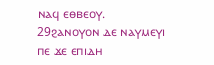ⲛⲁϥ ⲉⲑⲃⲉⲟⲩ.
29ϩⲁⲛⲟⲩⲟⲛ ⲇⲉ ⲛⲁⲩⲙⲉⲩⲓ ⲡⲉ ϫⲉ ⲉⲡⲓⲇⲏ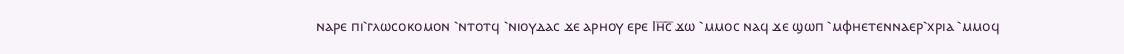ⲛⲁⲣⲉ ⲡⲓ⳿ⲅⲗⲱⲥⲟⲕⲟⲙⲟⲛ ⳿ⲛⲧⲟⲧϥ ⳿ⲛⲓⲟⲩⲇⲁⲥ ϫⲉ ⲁⲣⲏⲟⲩ ⲉⲣⲉ Ⲓⲏ̅ⲥ̅ ϫⲱ ⳿ⲙⲙⲟⲥ ⲛⲁϥ ϫⲉ ϣⲱⲡ ⳿ⲙⲫⲏⲉⲧⲉⲛⲛⲁⲉⲣ⳿ⲭⲣⲓⲁ ⳿ⲙⲙⲟϥ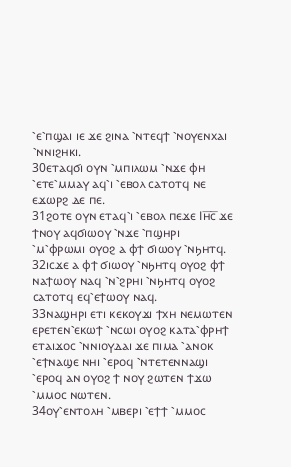⳿ⲉ⳿ⲡϣⲁⲓ ⲓⲉ ϫⲉ ϩⲓⲛⲁ ⳿ⲛⲧⲉϥϯ ⳿ⲛⲟⲩⲉⲛⲭⲁⲓ ⳿ⲛⲛⲓϩⲏⲕⲓ.
30ⲉⲧⲁϥϭⲓ ⲟⲩⲛ ⳿ⲙⲡⲓⲗⲱⲙ ⳿ⲛϫⲉ ⲫⲏ ⳿ⲉⲧⲉ⳿ⲙⲙⲁⲩ ⲁϥ⳿ⲓ ⳿ⲉⲃⲟⲗ ⲥⲁⲧⲟⲧϥ ⲛⲉ ⲉϫⲱⲣϩ ⲇⲉ ⲡⲉ.
31ϩⲟⲧⲉ ⲟⲩⲛ ⲉⲧⲁϥ⳿ⲓ ⳿ⲉⲃⲟⲗ ⲡⲉϫⲉ Ⲓⲏ̅ⲥ̅ ϫⲉ ϯⲛⲟⲩ ⲁϥϭⲓⲱⲟⲩ ⳿ⲛϫⲉ ⳿ⲡϣⲏⲣⲓ ⳿ⲙ⳿ⲫⲣⲱⲙⲓ ⲟⲩⲟϩ ⲁ ⲫϯ ϭⲓⲱⲟⲩ ⳿ⲛϧⲏⲧϥ.
32ⲓⲥϫⲉ ⲁ ⲫϯ ϭⲓⲱⲟⲩ ⳿ⲛϧⲏⲧϥ ⲟⲩⲟϩ ⲫϯ ⲛⲁϯⲱⲟⲩ ⲛⲁϥ ⳿ⲛ⳿ϩⲣⲏⲓ ⳿ⲛϧⲏⲧϥ ⲟⲩⲟϩ ⲥⲁⲧⲟⲧϥ ⲉϥ⳿ⲉϯⲱⲟⲩ ⲛⲁϥ.
33ⲛⲁϣⲏⲣⲓ ⲉⲧⲓ ⲕⲉⲕⲟⲩϫⲓ ϯⲭⲏ ⲛⲉⲙⲱⲧⲉⲛ ⲉⲣⲉⲧⲉⲛ⳿ⲉⲕⲱϯ ⳿ⲛⲥⲱⲓ ⲟⲩⲟϩ ⲕⲁⲧⲁ⳿ⲫⲣⲏϯ ⲉⲧⲁⲓϫⲟⲥ ⳿ⲛⲛⲓⲟⲩⲇⲁⲓ ϫⲉ ⲡⲓⲙⲁ ⳿ⲁⲛⲟⲕ ⳿ⲉϯⲛⲁϣⲉ ⲛⲏⲓ ⳿ⲉⲣⲟϥ ⳿ⲛⲧⲉⲧⲉⲛⲛⲁϣⲓ ⳿ⲉⲣⲟϥ ⲁⲛ ⲟⲩⲟϩ ϯ ⲛⲟⲩ ϩⲱⲧⲉⲛ ϯϫⲱ ⳿ⲙⲙⲟⲥ ⲛⲱⲧⲉⲛ.
34ⲟⲩ⳿ⲉⲛⲧⲟⲗⲏ ⳿ⲙⲃⲉⲣⲓ ⳿ⲉϯϯ ⳿ⲙⲙⲟⲥ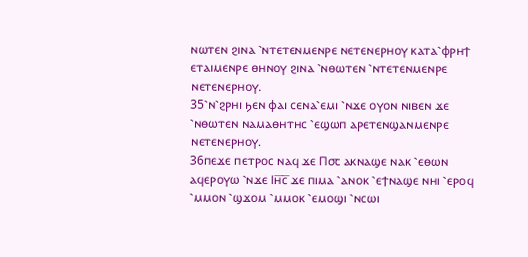ⲛⲱⲧⲉⲛ ϩⲓⲛⲁ ⳿ⲛⲧⲉⲧⲉⲛⲙⲉⲛⲣⲉ ⲛⲉⲧⲉⲛⲉⲣⲏⲟⲩ ⲕⲁⲧⲁ⳿ⲫⲣⲏϯ ⲉⲧⲁⲓⲙⲉⲛⲣⲉ ⲑⲏⲛⲟⲩ ϩⲓⲛⲁ ⳿ⲛⲑⲱⲧⲉⲛ ⳿ⲛⲧⲉⲧⲉⲛⲙⲉⲛⲣⲉ ⲛⲉⲧⲉⲛⲉⲣⲏⲟⲩ.
35⳿ⲛ⳿ϩⲣⲏⲓ ϧⲉⲛ ⲫⲁⲓ ⲥⲉⲛⲁ⳿ⲉⲙⲓ ⳿ⲛϫⲉ ⲟⲩⲟⲛ ⲛⲓⲃⲉⲛ ϫⲉ ⳿ⲛⲑⲱⲧⲉⲛ ⲛⲁⲙⲁⲑⲏⲧⲏⲥ ⳿ⲉϣⲱⲡ ⲁⲣⲉⲧⲉⲛϣⲁⲛⲙⲉⲛⲣⲉ ⲛⲉⲧⲉⲛⲉⲣⲏⲟⲩ.
36ⲡⲉϫⲉ ⲡⲉⲧⲣⲟⲥ ⲛⲁϥ ϫⲉ Ⲡ⳪ ⲁⲕⲛⲁϣⲉ ⲛⲁⲕ ⳿ⲉⲑⲱⲛ ⲁϥⲉⲣⲟⲩⲱ ⳿ⲛϫⲉ Ⲓⲏ̅ⲥ̅ ϫⲉ ⲡⲓⲙⲁ ⳿ⲁⲛⲟⲕ ⳿ⲉϯⲛⲁϣⲉ ⲛⲏⲓ ⳿ⲉⲣⲟϥ ⳿ⲙⲙⲟⲛ ⳿ϣϫⲟⲙ ⳿ⲙⲙⲟⲕ ⳿ⲉⲙⲟϣⲓ ⳿ⲛⲥⲱⲓ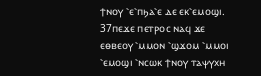ϯⲛⲟⲩ ⳿ⲉ⳿ⲡϧⲁ⳿ⲉ ⲇⲉ ⲉⲕ⳿ⲉⲙⲟϣⲓ.
37ⲡⲉϫⲉ ⲡⲉⲧⲣⲟⲥ ⲛⲁϥ ϫⲉ ⲉⲑⲃⲉⲟⲩ ⳿ⲙⲙⲟⲛ ⳿ϣϫⲟⲙ ⳿ⲙⲙⲟⲓ ⳿ⲉⲙⲟϣⲓ ⳿ⲛⲥⲱⲕ ϯⲛⲟⲩ ⲧⲁⲯⲩⲭⲏ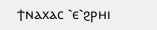ϯⲛⲁⲭⲁⲥ ⳿ⲉ⳿ϩⲣⲏⲓ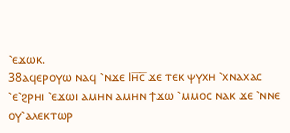⳿ⲉϫⲱⲕ.
38ⲁϥⲉⲣⲟⲩⲱ ⲛⲁϥ ⳿ⲛϫⲉ Ⲓⲏ̅ⲥ̅ ϫⲉ ⲧⲉⲕ ⲯⲩⲭⲏ ⳿ⲭⲛⲁⲭⲁⲥ ⳿ⲉ⳿ϩⲣⲏⲓ ⳿ⲉϫⲱⲓ ⲁⲙⲏⲛ ⲁⲙⲏⲛ ϯϫⲱ ⳿ⲙⲙⲟⲥ ⲛⲁⲕ ϫⲉ ⳿ⲛⲛⲉ ⲟⲩ⳿ⲁⲗⲉⲕⲧⲱⲣ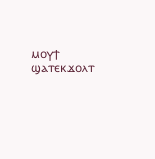ⲙⲟⲩϯ ϣⲁⲧⲉⲕϫⲟⲗⲧ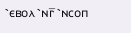⳿ⲉⲃⲟⲗ ⳿ⲛⲅ̅ ⳿ⲛⲥⲟⲡ